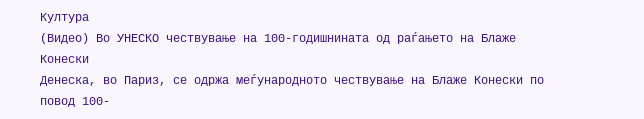Култура
(Видео) Во УНЕСКО чествување на 100-годишнината од раѓањето на Блаже Конески
Денеска, во Париз, се одржа меѓународното чествување на Блаже Конески по повод 100-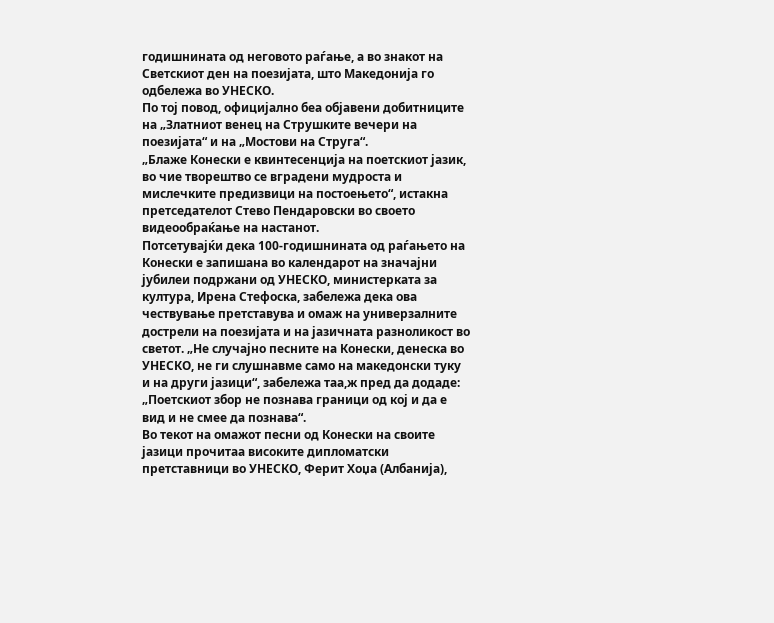годишнината од неговото раѓање, а во знакот на Светскиот ден на поезијата, што Македонија го одбележа во УНЕСКО.
По тој повод, официјално беа објавени добитниците на „Златниот венец на Струшките вечери на поезијата“ и на „Мостови на Струга“.
„Блаже Конески е квинтесенција на поетскиот јазик, во чие творештво се вградени мудроста и мислечките предизвици на постоењето“, истакна претседателот Стево Пендаровски во своето видеообраќање на настанот.
Потсетувајќи дека 100-годишнината од раѓањето на Конески е запишана во календарот на значајни јубилеи подржани од УНЕСКО, министерката за култура, Ирена Стефоска, забележа дека ова чествување претставува и омаж на универзалните дострели на поезијата и на јазичната разноликост во светот. „Не случајно песните на Конески, денеска во УНЕСКО, не ги слушнавме само на македонски туку и на други јазици“, забележа таа,ж пред да додаде: „Поетскиот збор не познава граници од кој и да е вид и не смее да познава“.
Во текот на омажот песни од Конески на своите јазици прочитаа високите дипломатски претставници во УНЕСКО, Ферит Хоџа (Албанија),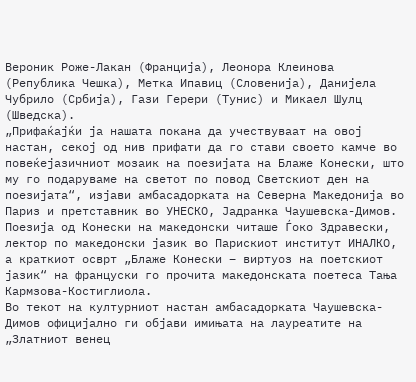Вероник Роже-Лакан (Франција), Леонора Клеинова (Република Чешка), Метка Ипавиц (Словенија), Данијела Чубрило (Србија), Гази Герери (Тунис) и Микаел Шулц (Шведска).
„Прифаќајќи ја нашата покана да учествуваат на овој настан, секој од нив прифати да го стави своето камче во повеќејазичниот мозаик на поезијата на Блаже Конески, што му го подаруваме на светот по повод Светскиот ден на поезијата“, изјави амбасадорката на Северна Македонија во Париз и претставник во УНЕСКО, Јадранка Чаушевска-Димов.
Поезија од Конески на македонски читаше Ѓоко Здравески, лектор по македонски јазик во Парискиот институт ИНАЛКО, а краткиот осврт „Блаже Конески – виртуоз на поетскиот јазик“ на француски го прочита македонската поетеса Тања Кармзова-Костиглиола.
Во текот на културниот настан амбасадорката Чаушевска-Димов официјално ги објави имињата на лауреатите на „Златниот венец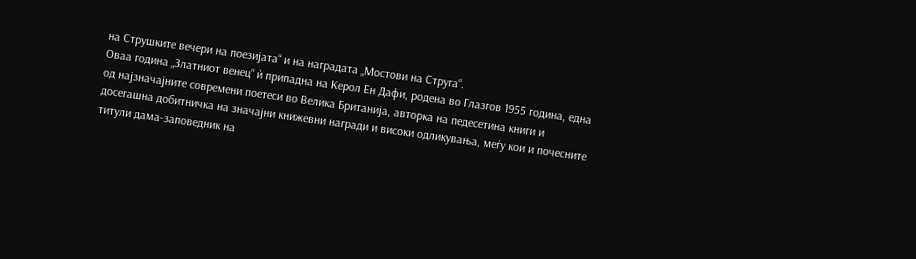на Струшките вечери на поезијата“ и на наградата „Мостови на Струга“.
Оваа година „Златниот венец“ ѝ припадна на Керол Ен Дафи, родена во Глазгов 1955 година, една од најзначајните современи поетеси во Велика Британија, авторка на педесетина книги и досегашна добитничка на значајни книжевни награди и високи одликувања, меѓу кои и почесните титули дама-заповедник на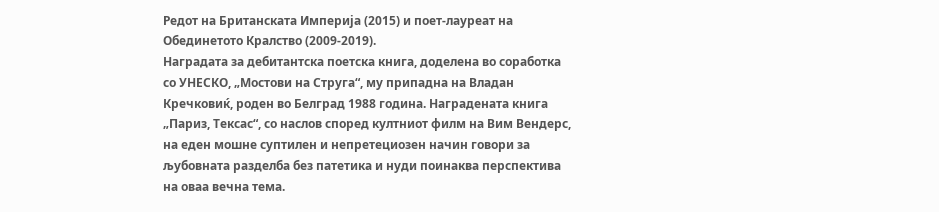Редот на Британската Империја (2015) и поет-лауреат на Обединетото Кралство (2009-2019).
Наградата за дебитантска поетска книга, доделена во соработка со УНЕСКО, „Мостови на Струга“, му припадна на Владан Кречковиќ, роден во Белград 1988 година. Наградената книга „Париз, Тексас“, со наслов според култниот филм на Вим Вендерс, на еден мошне суптилен и непретециозен начин говори за љубовната разделба без патетика и нуди поинаква перспектива на оваа вечна тема.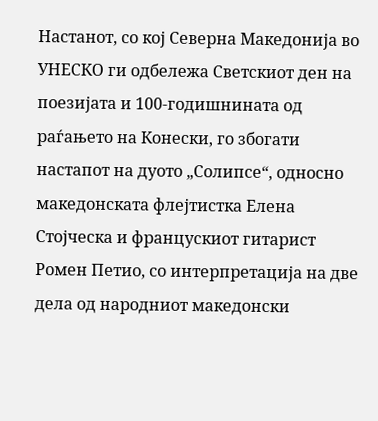Настанот, со кој Северна Македонија во УНЕСКО ги одбележа Светскиот ден на поезијата и 100-годишнината од раѓањето на Конески, го збогати настапот на дуото „Солипсе“, односно македонската флејтистка Елена Стојческа и францускиот гитарист Ромен Петио, со интерпретација на две дела од народниот македонски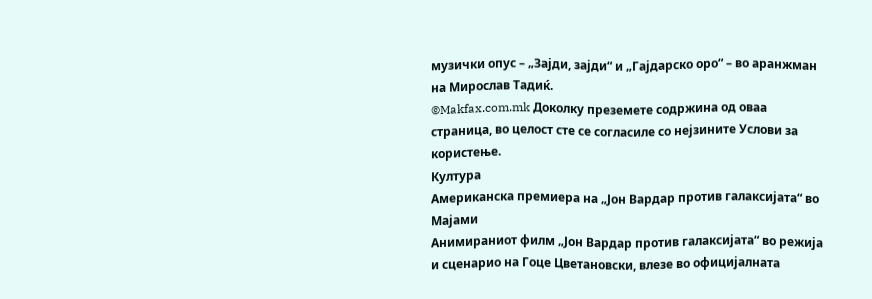музички опус – „Зајди, зајди“ и „Гајдарско оро“ – во аранжман на Мирослав Тадиќ.
©Makfax.com.mk Доколку преземете содржина од оваа страница, во целост сте се согласиле со нејзините Услови за користење.
Култура
Американска премиера на „Јон Вардар против галаксијата“ во Мајами
Анимираниот филм „Јон Вардар против галаксијата“ во режија и сценарио на Гоце Цветановски, влезе во официјалната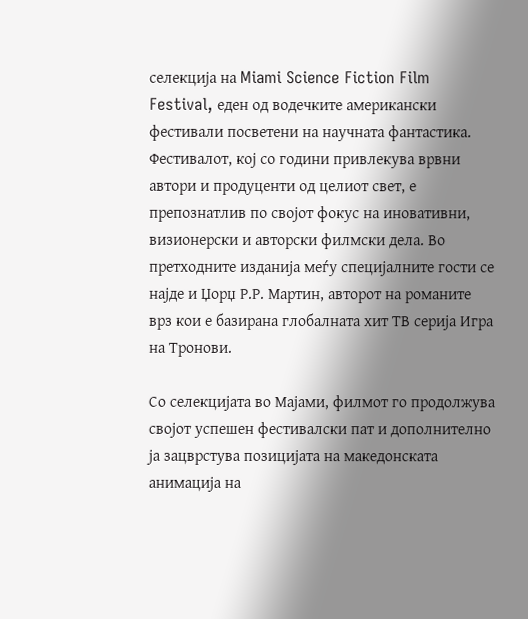селекција на Miami Science Fiction Film Festival, еден од водечките американски фестивали посветени на научната фантастика.
Фестивалот, кој со години привлекува врвни автори и продуценти од целиот свет, е препознатлив по својот фокус на иновативни, визионерски и авторски филмски дела. Во претходните изданија меѓу специјалните гости се најде и Џорџ Р.Р. Мартин, авторот на романите врз кои е базирана глобалната хит ТВ серија Игра на Тронови.

Со селекцијата во Мајами, филмот го продолжува својот успешен фестивалски пат и дополнително ја зацврстува позицијата на македонската анимација на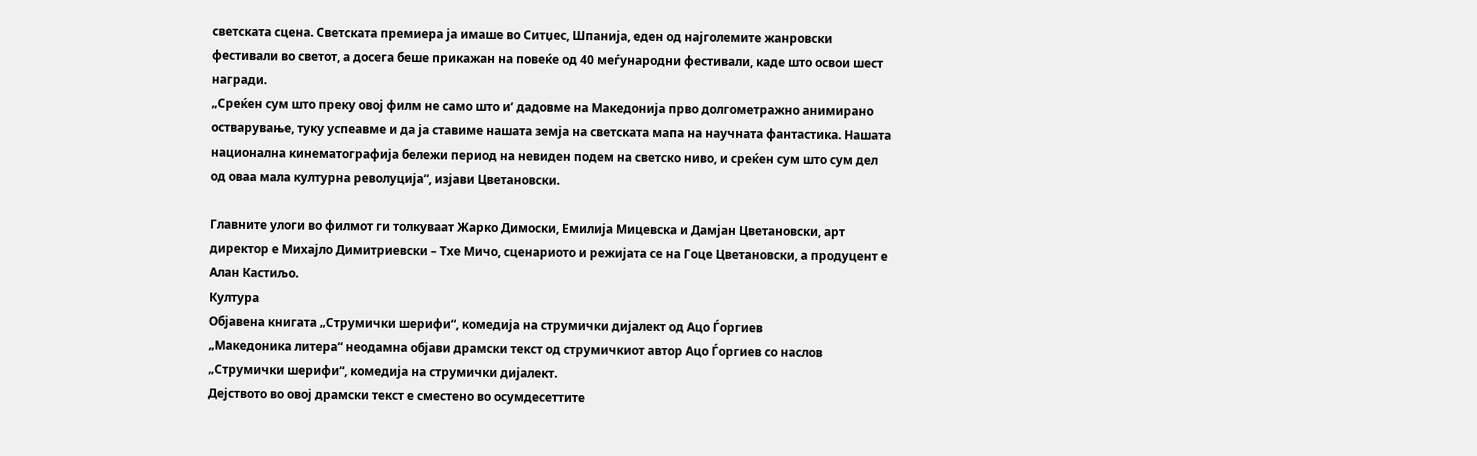светската сцена. Светската премиера ја имаше во Ситџес, Шпанија, еден од најголемите жанровски фестивали во светот, а досега беше прикажан на повеќе од 40 меѓународни фестивали, каде што освои шест награди.
„Среќен сум што преку овој филм не само што и‘ дадовме на Македонија прво долгометражно анимирано остварување, туку успеавме и да ја ставиме нашата земја на светската мапа на научната фантастика. Нашата национална кинематографија бележи период на невиден подем на светско ниво, и среќен сум што сум дел од оваа мала културна револуција“, изјави Цветановски.

Главните улоги во филмот ги толкуваат Жарко Димоски, Емилија Мицевска и Дамјан Цветановски, арт директор е Михајло Димитриевски – Тхе Мичо, сценариото и режијата се на Гоце Цветановски, а продуцент е Алан Кастиљо.
Култура
Објавена книгата „Струмички шерифи“, комедија на струмички дијалект од Ацо Ѓоргиев
„Македоника литера“ неодамна објави драмски текст од струмичкиот автор Ацо Ѓоргиев со наслов „Струмички шерифи“, комедија на струмички дијалект.
Дејството во овој драмски текст е сместено во осумдесеттите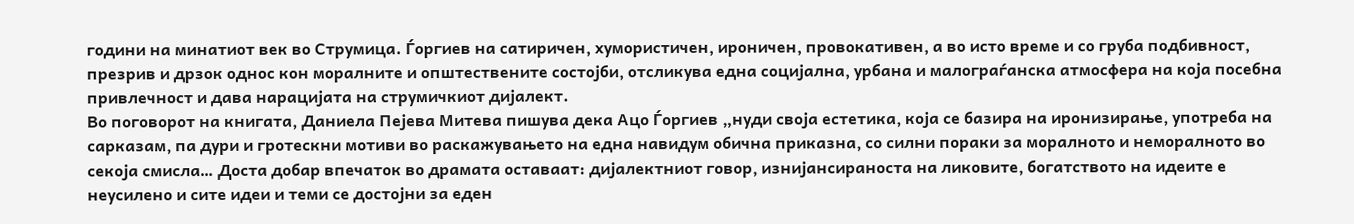години на минатиот век во Струмица. Ѓоргиев на сатиричен, хумористичен, ироничен, провокативен, а во исто време и со груба подбивност, презрив и дрзок однос кон моралните и општествените состојби, отсликува една социјална, урбана и малограѓанска атмосфера на која посебна привлечност и дава нарацијата на струмичкиот дијалект.
Во поговорот на книгата, Даниела Пејева Митева пишува дека Ацо Ѓоргиев „нуди своја естетика, која се базира на иронизирање, употреба на сарказам, па дури и гротескни мотиви во раскажувањето на една навидум обична приказна, со силни пораки за моралното и неморалното во секоја смисла… Доста добар впечаток во драмата оставаат: дијалектниот говор, изнијансираноста на ликовите, богатството на идеите е неусилено и сите идеи и теми се достојни за еден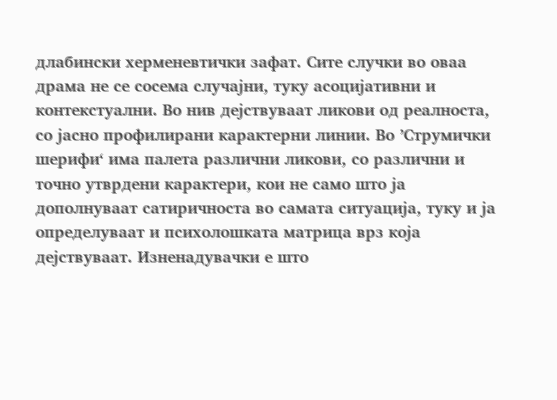длабински херменевтички зафат. Сите случки во оваа драма не се сосема случајни, туку асоцијативни и контекстуални. Во нив дејствуваат ликови од реалноста, со јасно профилирани карактерни линии. Во ’Струмички шерифи‘ има палета различни ликови, со различни и точно утврдени карактери, кои не само што ја дополнуваат сатиричноста во самата ситуација, туку и ја определуваат и психолошката матрица врз која дејствуваат. Изненадувачки е што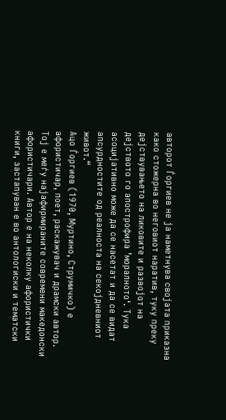авторот Ѓоргиев не ја наметнува својата приказна како стожерна во неговиот наратив, туку преку дејствувањето на ликовите и развојот на дејството го апострофира ’моралното‘. Тука асоцијативно може да се насетат и да се видат апсурдностите од реалноста на секојдневниот живот.“
Ацо Ѓоргиев (1970, Муртино, Струмичко) е афористичар, поет, раскажувач и драмски автор. Тој е меѓу најафирмираните современи македонски афористичари. Автор е на неколку афористички книги, застапуван е во антологиски и тематски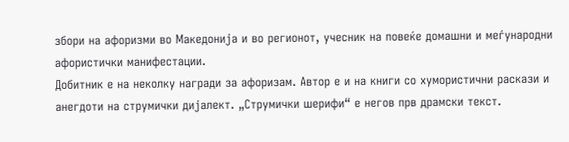збори на афоризми во Македонија и во регионот, учесник на повеќе домашни и меѓународни афористички манифестации.
Добитник е на неколку награди за афоризам. Автор е и на книги со хумористични раскази и анегдоти на струмички дијалект. „Струмички шерифи“ е негов прв драмски текст.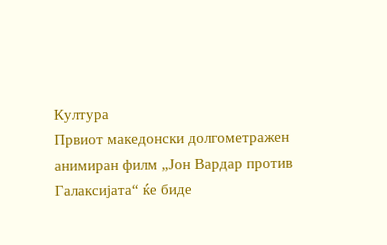Култура
Првиот македонски долгометражен анимиран филм „Јон Вардар против Галаксијата“ ќе биде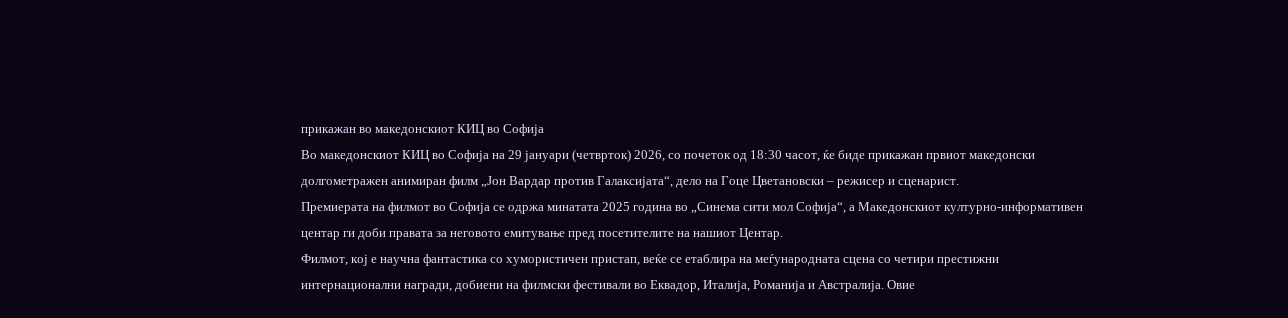прикажан во македонскиот КИЦ во Софија
Во македонскиот КИЦ во Софија на 29 јануари (четврток) 2026, со почеток од 18:30 часот, ќе биде прикажан првиот македонски долгометражен анимиран филм „Јон Вардар против Галаксијата“, дело на Гоце Цветановски – режисер и сценарист.
Премиерата на филмот во Софија се одржа минатата 2025 година во „Синема сити мол Софија“, а Македонскиот културно-информативен центар ги доби правата за неговото емитување пред посетителите на нашиот Центар.
Филмот, кој е научна фантастика со хумористичен пристап, веќе се етаблира на меѓународната сцена со четири престижни интернационални награди, добиени на филмски фестивали во Еквадор, Италија, Романија и Австралија. Овие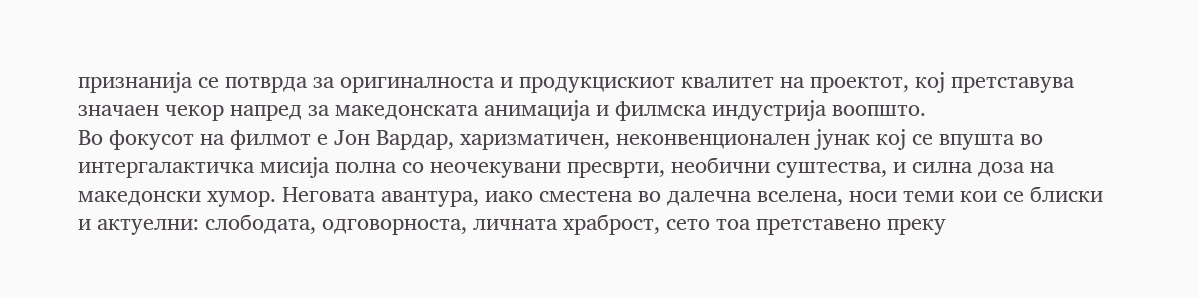признанија се потврда за оригиналноста и продукцискиот квалитет на проектот, кој претставува значаен чекор напред за македонската анимација и филмска индустрија воопшто.
Во фокусот на филмот е Јон Вардар, харизматичен, неконвенционален јунак кој се впушта во интергалактичка мисија полна со неочекувани пресврти, необични суштества, и силна доза на македонски хумор. Неговата авантура, иако сместена во далечна вселена, носи теми кои се блиски и актуелни: слободата, одговорноста, личната храброст, сето тоа претставено преку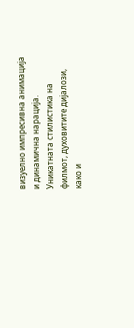визуелно импресивна анимација и динамична нарација.
Уникатната стилистика на филмот, духовитите дијалози, како и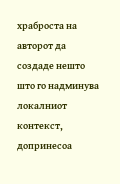храброста на авторот да создаде нешто што го надминува локалниот контекст, допринесоа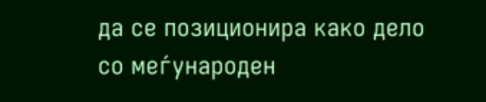да се позиционира како дело со меѓународен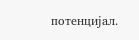потенцијал.